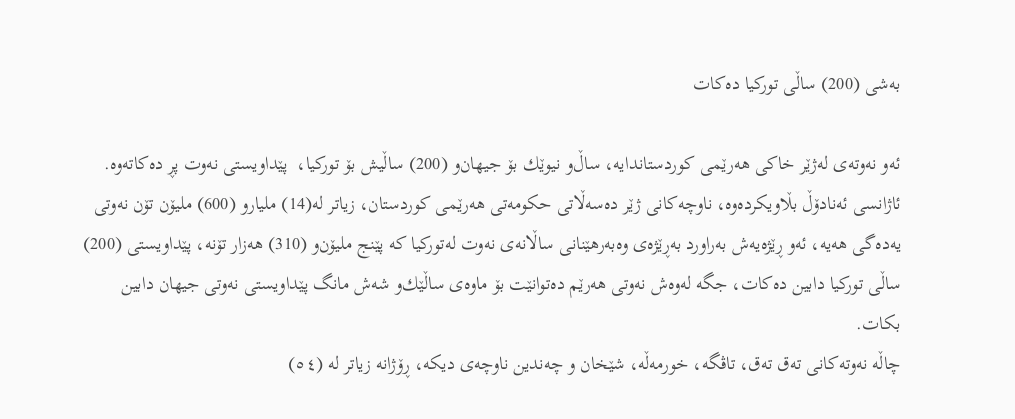به‌شی (200) ساڵی توركیا ده‌كات

ئه‌و نه‌وته‌ی له‌ژێر خاكی هه‌رێمی كوردستاندایه‌، ساڵ‌و نیوێك بۆ جیهان‌و (200) ساڵیش بۆ توركیا،  پێداویستی نه‌وت پڕ ده‌كاته‌وه‌.
ئاژانسی ئه‌نادۆڵ بڵاویكرده‌وه‌، ناوچه‌كانی ژێر ده‌سه‌ڵاتی حكومه‌تی هه‌رێمی كوردستان، زیاتر له‌(14) ملیارو (600) ملیۆن تۆن نه‌وتی یه‌ده‌گی هه‌یه‌، ئه‌و ڕێژه‌یه‌ش به‌راورد به‌ڕێژه‌ی وه‌به‌رهێنانی ساڵانه‌ی نه‌وت له‌توركیا كه‌ پێنج ملیۆن‌و (310) هه‌زار تۆنه‌، پێداویستی (200) ساڵی توركیا دابین ده‌كات، جگه‌ له‌وه‌ش نه‌وتی هه‌رێم ده‌توانێت بۆ ماوه‌ی ساڵێك‌و شه‌ش مانگ پێداویستی نه‌وتی جیهان دابین بكات.
چاڵه‌ نه‌وته‌كانی ته‌ق ته‌ق، تاڤگه‌، خورمه‌ڵه‌، شێخان و چه‌ندین ناوچه‌ی دیكه‌، ڕۆژانه‌ زیاتر له‌ (٥٤)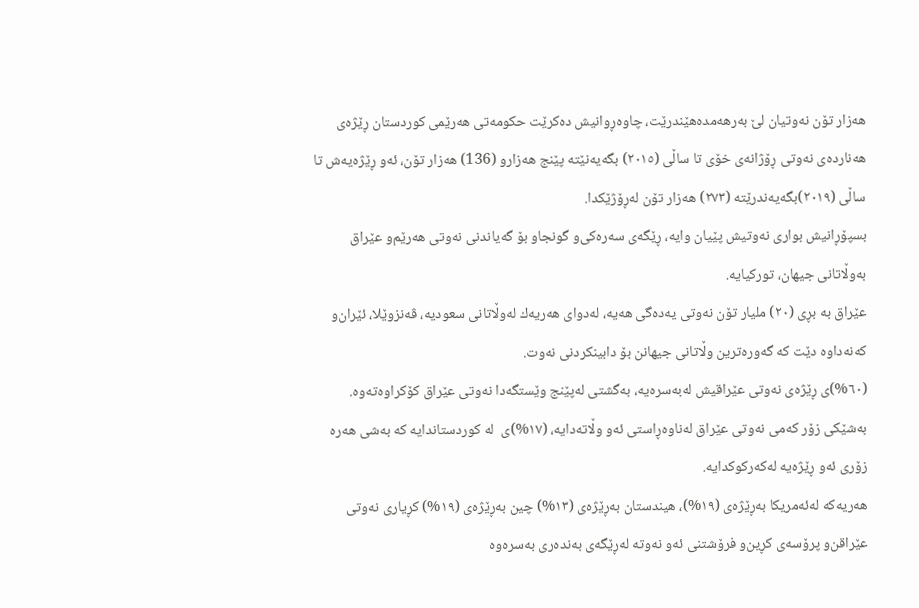هه‌زار تۆن نه‌وتیان لێ به‌رهه‌مده‌هێندرێت، چاوه‌ڕوانیش ده‌كرێت حكومه‌تی هه‌رێمی كوردستان ڕێژه‌ی هه‌نارده‌ی نه‌وتی ڕۆژانه‌ی خۆی تا ساڵی (٢٠١٥) بگه‌یه‌نێته‌ پێنج هه‌زارو (136) هه‌زار تۆن، ئه‌و ڕێژه‌یه‌ش تا ساڵی (٢٠١٩)بگه‌یه‌ندرێته‌ (٢٧٣) هه‌زار تۆن له‌ڕۆژێكدا.
بسپۆڕانیش بواری نه‌وتیش پێیان وایه‌، ڕێگه‌ی سه‌ره‌كی‌و گونجاو بۆ گه‌یاندنی نه‌وتی هه‌رێم‌و عێراق به‌وڵاتانی جیهان، توركیایه‌.
عێراق به‌ بڕی (٢٠) ملیار تۆن نه‌وتی یه‌ده‌گی هه‌یه‌، له‌دوای هه‌ریه‌ك له‌وڵاتانی سعودیه‌، ڤه‌نزوێلا، ئێران‌و كه‌نه‌داوه‌ دێت كه‌ گه‌وره‌ترین وڵاتانی جیهانن بۆ دابینكردنی نه‌وت.
(٦٠%)ی ڕێژه‌ی نه‌وتی عێراقیش له‌به‌سره‌یه‌، به‌گشتی له‌پێنج وێستگه‌دا نه‌وتی عێراق كۆكراوه‌ته‌وه‌.
به‌شێكی زۆر كه‌می نه‌وتی عێراق له‌ناوه‌ڕاستی ئه‌و وڵاته‌دایه‌، (١٧%)ی  له‌ كوردستاندایه‌ كه‌ به‌شی هه‌ره‌ زۆری ئه‌و ڕێژه‌یه‌ له‌كه‌ركوكدایه‌.
هه‌ریه‌كه‌ له‌ئه‌مریكا به‌ڕێژه‌ی (١٩%)، هیندستان به‌ڕێژه‌ی (١٣%) چین به‌ڕێژه‌ی (١٩%) كڕیاری‌ نه‌وتی عێراقن‌و پرۆسه‌ی كڕین‌و فرۆشتنی ئه‌و نه‌وته‌ له‌ڕێگه‌ی به‌نده‌ری به‌سره‌وه‌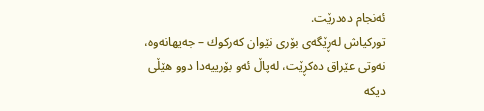ئه‌نجام ده‌درێت.
توركیاش له‌ڕێگه‌ی بۆری نێوان كه‌ركوك – جه‌یهانه‌وه‌، نه‌وتی عێراق ده‌كڕێت، له‌پاڵ ئه‌و بۆرییه‌دا دوو هێڵی دیكه‌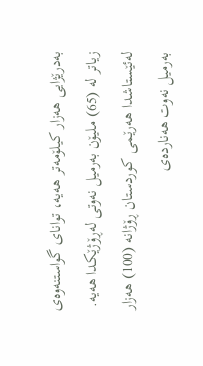به‌درێژایی هه‌زار كیلۆمه‌تر هه‌یه‌، توانای گواستنه‌وه‌ی زیاتر له‌ (65) ملیۆن به‌رمیل نه‌وتی له‌ڕۆژێكدا هه‌یه‌.
له‌ئێستاشدا هه‌رێمی كوردستان ڕۆژانه‌ (100) هه‌زار به‌رمیل نه‌وت هه‌نارده‌ی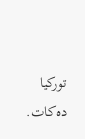توركیا ده‌كات.